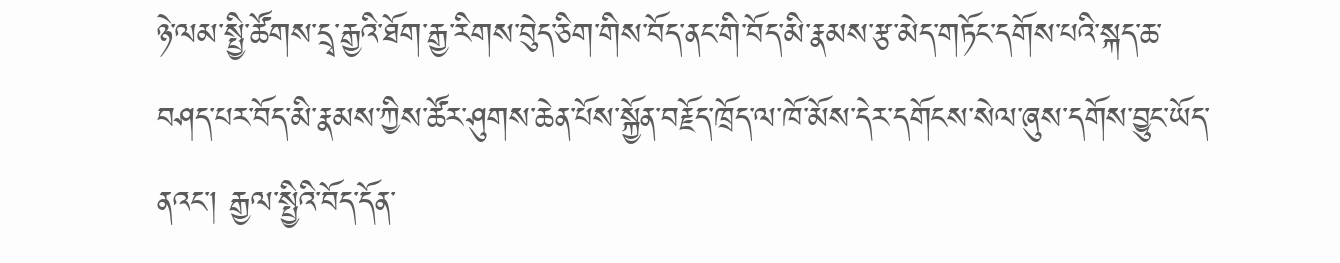ཉེ་ལམ་སྤྱི་ཚོགས་དྲྭ་རྒྱའི་ཐོག་རྒྱ་རིགས་བེུད་ཅིག་གིས་བོད་ནང་གི་བོད་མི་རྣམས་རྩ་མེད་གཏོང་དགོས་པའི་སྐད་ཆ་བཤད་པར་བོད་མི་རྣམས་ཀྱིས་ཚོར་ཤུགས་ཆེན་པོས་སྐྱོན་བརྗོད་ཁྲོད་ལ་ཁོ་མོས་དེར་དགོངས་སེལ་ཞུས་དགོས་བྱུང་ཡོད་ནའང་། རྒྱལ་སྤྱིའི་བོད་དོན་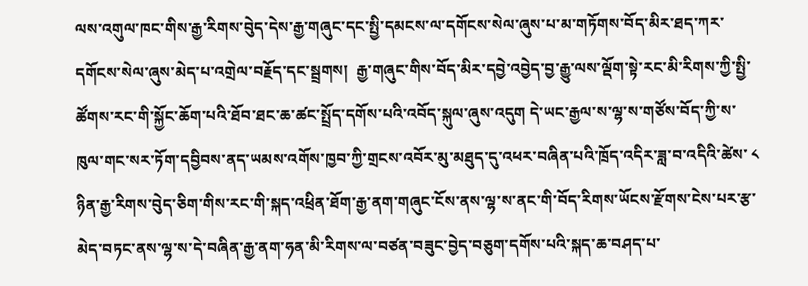ལས་འགུལ་ཁང་གིས་རྒྱ་རིགས་བེུད་དེས་རྒྱ་གཞུང་དང་སྤྱི་དམངས་ལ་དགོངས་སེལ་ཞུས་པ་མ་གཏོགས་བོད་མིར་ཐད་ཀར་དགོངས་སེལ་ཞུས་མེད་པ་འགྲེལ་བརྗོད་དང་སྦྲགས།  རྒྱ་གཞུང་གིས་བོད་མིར་དབྱེ་འབྱེད་བྱ་རྒྱུ་ལས་ལྡོག་སྟེ་རང་མི་རིགས་ཀྱི་སྤྱི་ཚོགས་རང་གི་སྐྱོང་ཆོག་པའི་ཐོབ་ཐང་ཆ་ཚང་སྤྲོད་དགོས་པའི་འབོད་སྐུལ་ཞུས་འདུག དེ་ཡང་རྒྱལ་ས་ལྷ་ས་གཙོས་བོད་ཀྱི་ས་ཁུལ་གང་སར་ཏོག་དབྱིབས་ནད་ཡམས་འགོས་ཁྱབ་ཀྱི་གྲངས་འབོར་མུ་མཐུད་དུ་འཕར་བཞིན་པའི་ཁྲོད་འདིར་ཟླ་བ་འདིའི་ཚེས་ ༨ ཉིན་རྒྱ་རིགས་བེུད་ཅིག་གིས་རང་གི་སྐད་འཕྲིན་ཐོག་རྒྱ་ནག་གཞུང་ངོས་ནས་ལྷ་ས་ནང་གི་བོད་རིགས་ཡོངས་རྫོགས་ངེས་པར་རྩ་མེད་བཏང་ནས་ལྷ་ས་དེ་བཞིན་རྒྱ་ནག་ཧན་མི་རིགས་ལ་བཙན་བཟུང་བྱེད་བཅུག་དགོས་པའི་སྐད་ཆ་བཤད་པ་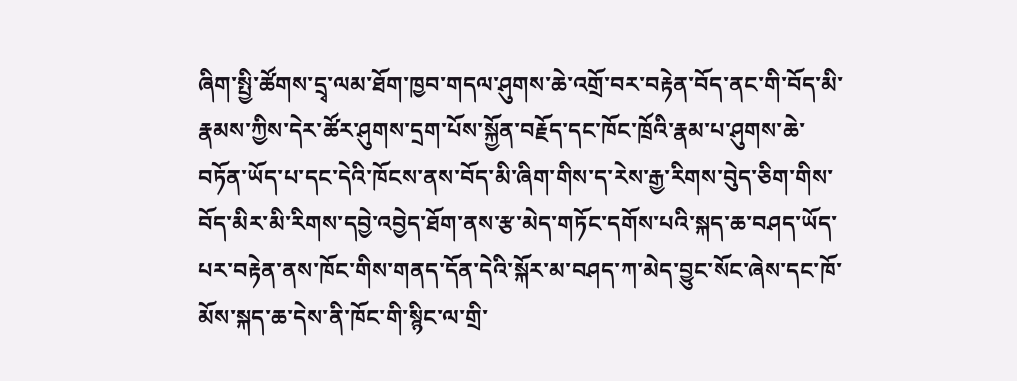ཞིག་སྤྱི་ཚོགས་དྲྭ་ལམ་ཐོག་ཁྱབ་གདལ་ཤུགས་ཆེ་འགྲོ་བར་བརྟེན་བོད་ནང་གི་བོད་མི་རྣམས་ཀྱིས་དེར་ཚོར་ཤུགས་དྲག་པོས་སྐྱོན་བརྗོད་དང་ཁོང་ཁྲོའི་རྣམ་པ་ཤུགས་ཆེ་བཏོན་ཡོད་པ་དང་དེའི་ཁོངས་ནས་བོད་མི་ཞིག་གིས་ད་རེས་རྒྱ་རིགས་བེུད་ཅིག་གིས་བོད་མིར་མི་རིགས་དབྱེ་འབྱེད་ཐོག་ནས་རྩ་མེད་གཏོང་དགོས་པའི་སྐད་ཆ་བཤད་ཡོད་པར་བརྟེན་ནས་ཁོང་གིས་གནད་དོན་དེའི་སྐོར་མ་བཤད་ཀ་མེད་བྱུང་སོང་ཞེས་དང་ཁོ་མོས་སྐད་ཆ་དེས་ནི་ཁོང་གི་སྙིང་ལ་གྲི་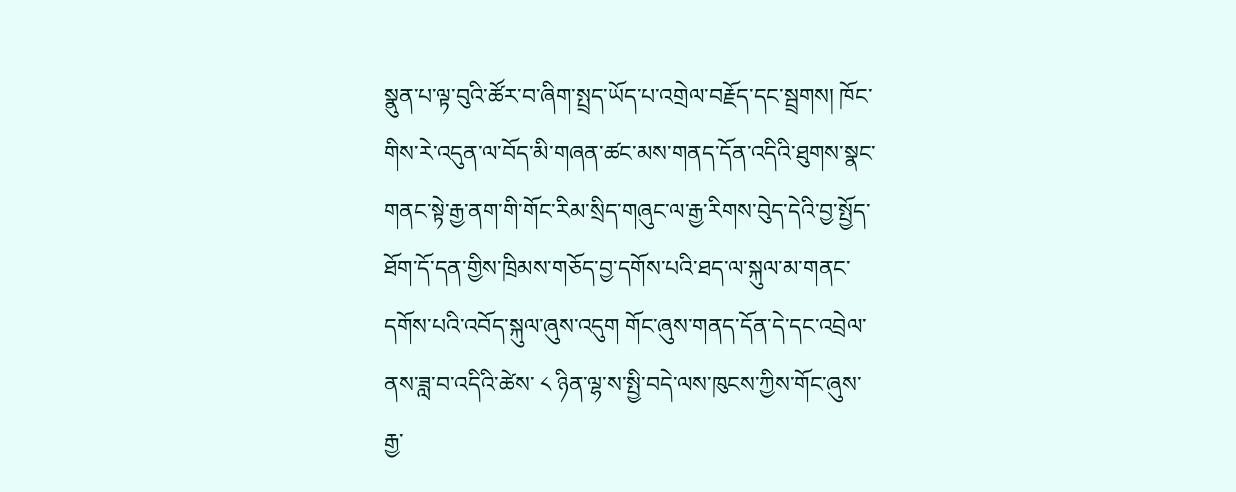སྣུན་པ་ལྟ་བུའི་ཚོར་བ་ཞིག་སྤྲད་ཡོད་པ་འགྲེལ་བརྗོད་དང་སྦྲགས། ཁོང་གིས་རེ་འདུན་ལ་བོད་མི་གཞན་ཚང་མས་གནད་དོན་འདིའི་ཐུགས་སྣང་གནང་སྟེ་རྒྱ་ནག་གི་གོང་རིམ་སྲིད་གཞུང་ལ་རྒྱ་རིགས་བེུད་དེའི་བྱ་སྤྱོད་ཐོག་དོ་དན་གྱིས་ཁྲིམས་གཅོད་བྱ་དགོས་པའི་ཐད་ལ་སྐུལ་མ་གནང་དགོས་པའི་འབོད་སྐུལ་ཞུས་འདུག གོང་ཞུས་གནད་དོན་དེ་དང་འབྲེལ་ནས་ཟླ་བ་འདིའི་ཚེས་ ༨ ཉིན་ལྷ་ས་སྤྱི་བདེ་ལས་ཁུངས་ཀྱིས་གོང་ཞུས་རྒྱ་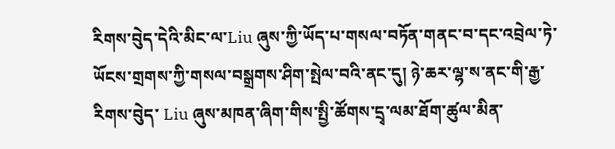རིགས་བེུད་དེའི་མིང་ལ་Liu ཞུས་ཀྱི་ཡོད་པ་གསལ་བཏོན་གནང་བ་དང་འབྲེལ་ཏེ་ཡོངས་གྲགས་ཀྱི་གསལ་བསྒྲགས་ཤིག་སྤེལ་བའི་ནང་དུ། ཉེ་ཆར་ལྷ་ས་ནང་གི་རྒྱ་རིགས་བེུད་ Liu ཞུས་མཁན་ཞིག་གིས་སྤྱི་ཚོགས་དྲྭ་ལམ་ཐོག་ཚུལ་མིན་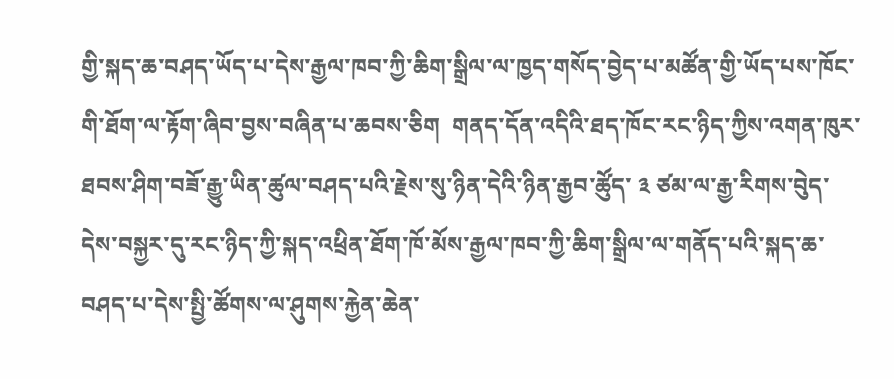གྱི་སྐད་ཆ་བཤད་ཡོད་པ་དེས་རྒྱལ་ཁབ་ཀྱི་ཆིག་སྒྲིལ་ལ་ཁྱད་གསོད་བྱེད་པ་མཚོན་གྱི་ཡོད་པས་ཁོང་གི་ཐོག་ལ་རྟོག་ཞིབ་བྱས་བཞིན་པ་ཆབས་ཅིག  གནད་དོན་འདིའི་ཐད་ཁོང་རང་ཉིད་ཀྱིས་འགན་ཁུར་ཐབས་ཤིག་བཟོ་རྒྱུ་ཡིན་ཚུལ་བཤད་པའི་རྗེས་སུ་ཉིན་དེའི་ཉིན་རྒྱབ་ཚོུད་ ༣ ཙམ་ལ་རྒྱ་རིགས་བེུད་དེས་བསྐྱར་དུ་རང་ཉིད་ཀྱི་སྐད་འཕྲིན་ཐོག་ཁོ་མོས་རྒྱལ་ཁབ་ཀྱི་ཆིག་སྒྲིལ་ལ་གནོད་པའི་སྐད་ཆ་བཤད་པ་དེས་སྤྱི་ཚོགས་ལ་ཤུགས་རྐྱེན་ཆེན་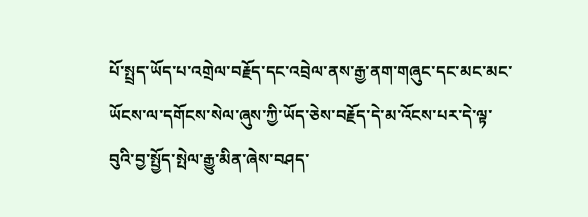པོ་སྤྲད་ཡོད་པ་འགྲེལ་བརྗོད་དང་འབྲེལ་ནས་རྒྱ་ནག་གཞུང་དང་མང་མང་ཡོངས་ལ་དགོངས་སེལ་ཞུས་ཀྱི་ཡོད་ཅེས་བརྗོད་དེ་མ་འོངས་པར་དེ་ལྟ་བུའི་བྱ་སྤྱོད་སྤེལ་རྒྱུ་མིན་ཞེས་བཤད་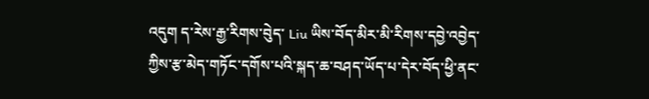འདུག ད་རེས་རྒྱ་རིགས་བེུད་ Liu ཡིས་བོད་མིར་མི་རིགས་དབྱེ་འབྱེད་ཀྱིས་རྩ་མེད་གཏོང་དགོས་པའི་སྐད་ཆ་བཤད་ཡོད་པ་དེར་བོད་ཕྱི་ནང་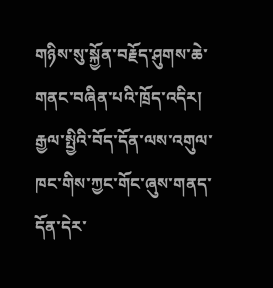གཉིས་སུ་སྐྱོན་བརྗོད་ཤུགས་ཆེ་གནང་བཞིན་པའི་ཁྲོད་འདིར། རྒྱལ་སྤྱིའི་བོད་དོན་ལས་འགུལ་ཁང་གིས་ཀྱང་གོང་ཞུས་གནད་དོན་དེར་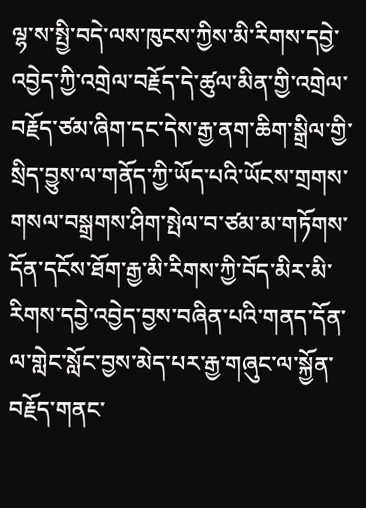ལྷ་ས་སྤྱི་བདེ་ལས་ཁུངས་ཀྱིས་མི་རིགས་དབྱེ་འབྱེད་ཀྱི་འགྲེལ་བརྗོད་དེ་ཚུལ་མིན་གྱི་འགྲེལ་བརྗོད་ཙམ་ཞིག་དང་དེས་རྒྱ་ནག་ཆིག་སྒྲིལ་གྱི་སྲིད་བྱུས་ལ་གནོད་ཀྱི་ཡོད་པའི་ཡོངས་གྲགས་གསལ་བསྒྲགས་ཤིག་སྤེལ་བ་ཙམ་མ་གཏོགས་དོན་དངོས་ཐོག་རྒྱ་མི་རིགས་ཀྱི་བོད་མིར་མི་རིགས་དབྱེ་འབྱེད་བྱས་བཞིན་པའི་གནད་དོན་ལ་གླེང་སློང་བྱས་མེད་པར་རྒྱ་གཞུང་ལ་སྐྱོན་བརྗོད་གནང་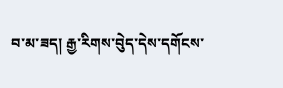བ་མ་ཟད། རྒྱ་རིགས་བེུད་དེས་དགོངས་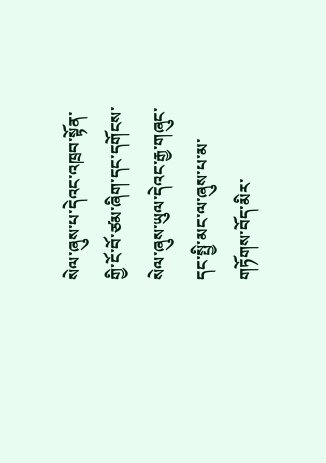སེལ་ཞུས་པ་དེའང་འཁྲབ་སྟོན་གྱི་ངོ་བོ་ཙམ་ཞིག་དང་དགོངས་སེལ་ཞུས་ཡུལ་དེའང་རྒྱ་གཞུང་དང་སྤྱི་མང་ལ་ཞུས་པ་མ་གཏོགས་བོད་མིར་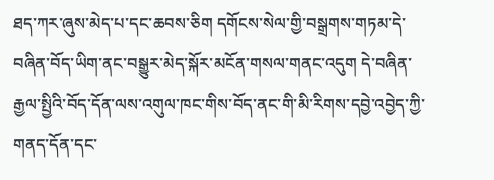ཐད་ཀར་ཞུས་མེད་པ་དང་ཆབས་ཅིག དགོངས་སེལ་གྱི་བསྒྲགས་གཏམ་དེ་བཞིན་བོད་ཡིག་ནང་བསྒྱུར་མེད་སྐོར་མངོན་གསལ་གནང་འདུག དེ་བཞིན་རྒྱལ་སྤྱིའི་བོད་དོན་ལས་འགུལ་ཁང་གིས་བོད་ནང་གི་མི་རིགས་དབྱེ་འབྱེད་ཀྱི་གནད་དོན་དང་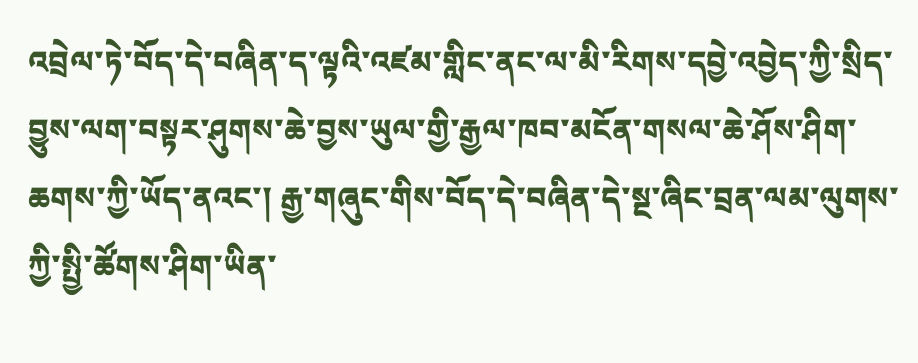འབྲེལ་ཏེ་བོད་དེ་བཞིན་ད་ལྟའི་འཛམ་གླིང་ནང་ལ་མི་རིགས་དབྱེ་འབྱེད་ཀྱི་སྲིད་བྱུས་ལག་བསྟར་ཤུགས་ཆེ་བྱས་ཡུལ་གྱི་རྒྱལ་ཁབ་མངོན་གསལ་ཆེ་ཤོས་ཤིག་ཆགས་ཀྱི་ཡོད་ནའང་། རྒྱ་གཞུང་གིས་བོད་དེ་བཞིན་དེ་སྔ་ཞིང་བྲན་ལམ་ལུགས་ཀྱི་སྤྱི་ཚོགས་ཤིག་ཡིན་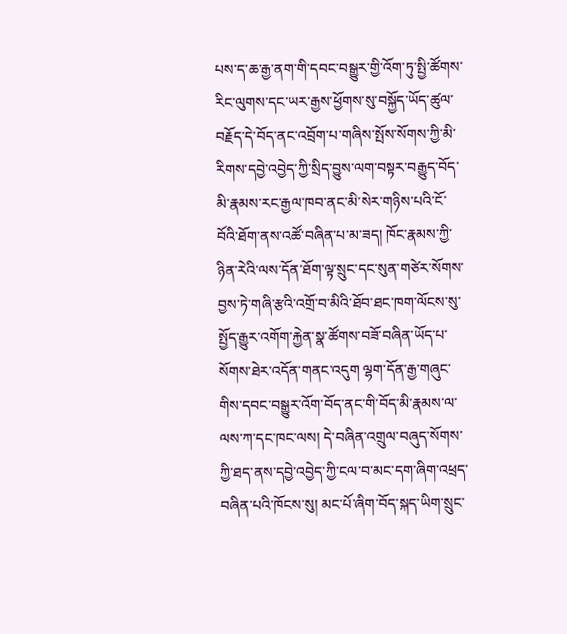པས་ད་ཆ་རྒྱ་ནག་གི་དབང་བསྒྱུར་གྱི་འོག་ཏུ་སྤྱི་ཚོགས་རིང་ལུགས་དང་ཡར་རྒྱས་ཕྱོགས་སུ་བསྐྱོད་ཡོད་ཚུལ་བརྗོད་དེ་བོད་ནང་འབྲོག་པ་གཞིས་སྤོས་སོགས་ཀྱི་མི་རིགས་དབྱེ་འབྱེད་ཀྱི་སྲིད་བྱུས་ལག་བསྟར་བརྒྱུད་བོད་མི་རྣམས་རང་རྒྱལ་ཁབ་ནང་མི་སེར་གཉིས་པའི་ངོ་བོའི་ཐོག་ནས་འཚོ་བཞིན་པ་མ་ཟད། ཁོང་རྣམས་ཀྱི་ཉིན་རེའི་ལས་དོན་ཐོག་ལྟ་སྲུང་དང་སུན་གཙེར་སོགས་བྱས་ཏེ་གཞི་རྩའི་འགྲོ་བ་མིའི་ཐོབ་ཐང་ཁག་ལོངས་སུ་སྤྱོད་རྒྱུར་འགོག་རྐྱེན་སྣ་ཚོགས་བཟོ་བཞིན་ཡོད་པ་སོགས་ཐེར་འདོན་གནང་འདུག ལྷག་དོན་རྒྱ་གཞུང་གིས་དབང་བསྒྱུར་འོག་བོད་ནང་གི་བོད་མི་རྣམས་ལ་ལས་ཀ་དང་ཁང་ལས། དེ་བཞིན་འགྲུལ་བཞུད་སོགས་ཀྱི་ཐད་ནས་དབྱེ་འབྱེད་ཀྱི་ངལ་བ་མང་དག་ཞིག་འཕྲད་བཞིན་པའི་ཁོངས་སུ། མང་པོ་ཞིག་བོད་སྐད་ཡིག་སྲུང་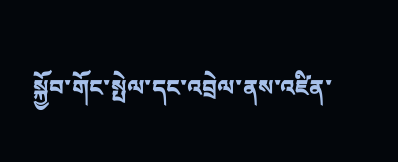སྐྱོབ་གོང་སྤེལ་དང་འབྲེལ་ནས་འཛིན་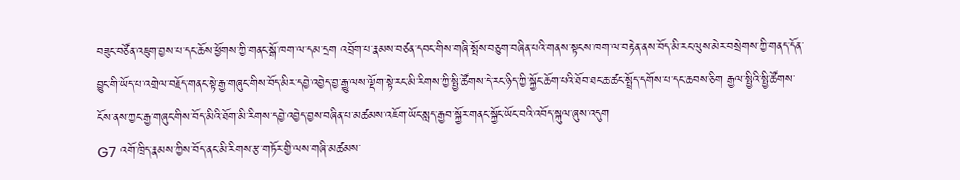བཟུང་བཙོན་འཇུག་བྱས་པ་དང་ཆོས་ཕྱོགས་ཀྱི་གནང་སྒོ་ཁག་ལ་དམ་དྲག འབྲོག་པ་རྣམས་བཙན་དབང་གིས་གཞི་སྤོས་བཅུག་བཞིན་པའི་གནས་སྟངས་ཁག་ལ་བརྟེན་ནས་བོད་མི་རང་ལུས་མེར་བསྲེགས་ཀྱི་གནད་དོན་བྱུང་གི་ཡོད་པ་འགྲེལ་བརྗོད་གནང་སྟེ་རྒྱ་གཞུང་གིས་བོད་མིར་དབྱེ་འབྱེད་བྱ་རྒྱུ་ལས་ལྡོག་སྟེ་རང་མི་རིགས་ཀྱི་སྤྱི་ཚོགས་དེ་རང་ཉིད་ཀྱི་སྐྱོང་ཆོག་པའི་ཐོབ་ཐང་ཆ་ཚང་སྤྲོད་དགོས་པ་དང་ཆབས་ཅིག རྒྱལ་སྤྱིའི་སྤྱི་ཚོགས་ངོས་ནས་ཀྱང་རྒྱ་གཞུང་གིས་བོད་མིའི་ཐོག་མི་རིགས་དབྱེ་འབྱེད་བྱས་བཞིན་པ་མཚམས་འཇོག་ཡོང་སླད་རྒྱབ་སྐྱོར་གནང་སྐྱོང་ཡོང་བའི་འབོད་སྐུལ་ཞུས་འདུག
G7 འགོ་ཁྲིད་རྣམས་ཀྱིས་བོད་ནང་མི་རིགས་རྩ་གཏོར་གྱི་ལས་གཞི་མཚམས་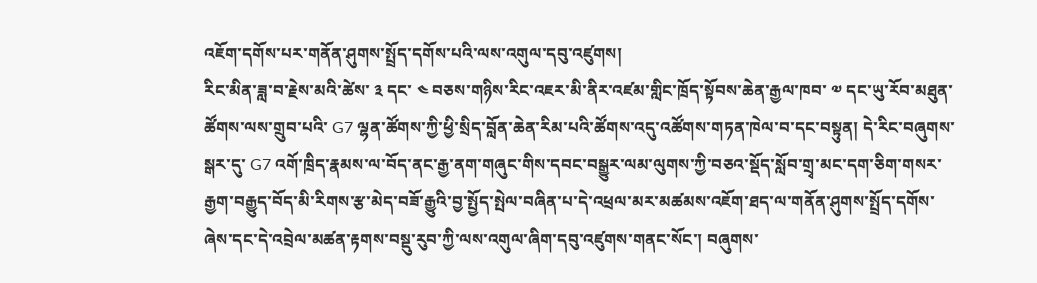འཇོག་དགོས་པར་གནོན་ཤུགས་སྤྲོད་དགོས་པའི་ལས་འགུལ་དབུ་འཛུགས།
རིང་མིན་ཟླ་བ་རྗེས་མའི་ཚེས་ ༣ དང་ ༤ བཅས་གཉིས་རིང་འཇར་མི་ནིར་འཛམ་གླིང་ཁྲོད་སྟོབས་ཆེན་རྒྱལ་ཁབ་ ༧ དང་ཡུ་རོབ་མཐུན་ཚོགས་ལས་གྲུབ་པའི་ G7 ལྷན་ཚོགས་ཀྱི་ཕྱི་སྲིད་བློན་ཆེན་རིམ་པའི་ཚོགས་འདུ་འཚོགས་གཏན་ཁེལ་བ་དང་བསྟུན། དེ་རིང་བཞུགས་སྒར་དུ་ G7 འགོ་ཁྲིད་རྣམས་ལ་བོད་ནང་རྒྱ་ནག་གཞུང་གིས་དབང་བསྒྱུར་ལམ་ལུགས་ཀྱི་བཅའ་སྡོད་སློབ་གྲྭ་མང་དག་ཅིག་གསར་རྒྱག་བརྒྱུད་བོད་མི་རིགས་རྩ་མེད་བཟོ་རྒྱུའི་བྱ་སྤྱོད་སྤེལ་བཞིན་པ་དེ་འཕྲལ་མར་མཚམས་འཇོག་ཐད་ལ་གནོན་ཤུགས་སྤྲོད་དགོས་ཞེས་དང་དེ་འབྲེལ་མཚན་རྟགས་བསྡུ་རུབ་ཀྱི་ལས་འགུལ་ཞིག་དབུ་འཛུགས་གནང་སོང་། བཞུགས་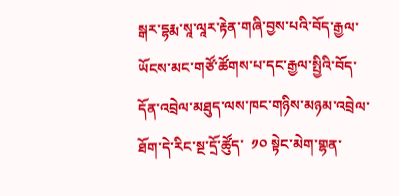སྒར་དྷརྨ་སཱ་ལཱར་རྟེན་གཞི་བྱས་པའི་བོད་རྒྱལ་ཡོངས་མང་གཙོ་ཚོགས་པ་དང་རྒྱལ་སྤྱིའི་བོད་དོན་འབྲེལ་མཐུད་ལས་ཁང་གཉིས་མཉམ་འབྲེལ་ཐོག་དེ་རིང་སྔ་དྲོ་ཚོུད་  ༡༠ སྟེང་མེག་གྷན་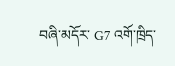བཞི་མདོར་ G7 འགོ་ཁྲིད་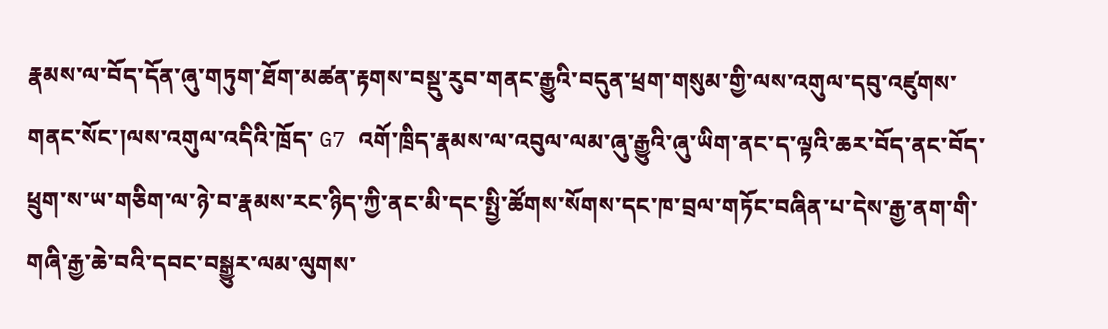རྣམས་ལ་བོད་དོན་ཞུ་གཏུག་ཐོག་མཚན་རྟགས་བསྡུ་རུབ་གནང་རྒྱུའི་བདུན་ཕྲག་གསུམ་གྱི་ལས་འགུལ་དབུ་འཛུགས་གནང་སོང་།ལས་འགུལ་འདིའི་ཁྲོད་ G7 འགོ་ཁྲིད་རྣམས་ལ་འབུལ་ལམ་ཞུ་རྒྱུའི་ཞུ་ཡིག་ནང་ད་ལྟའི་ཆར་བོད་ནང་བོད་ཕྲུག་ས་ཡ་གཅིག་ལ་ཉེ་བ་རྣམས་རང་ཉིད་ཀྱི་ནང་མི་དང་སྤྱི་ཚོགས་སོགས་དང་ཁ་བྲལ་གཏོང་བཞིན་པ་དེས་རྒྱ་ནག་གི་གཞི་རྒྱ་ཆེ་བའི་དབང་བསྒྱུར་ལམ་ལུགས་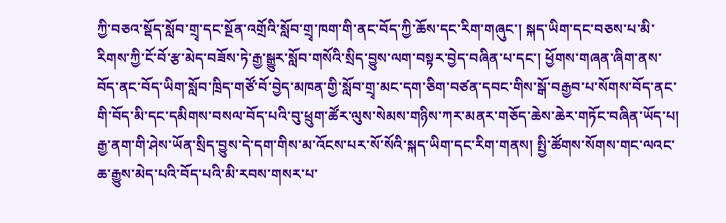ཀྱི་བཅའ་སྡོད་སློབ་གྲྭ་དང་སྔོན་འགྲོའི་སློབ་གྲྭ་ཁག་གི་ནང་བོད་ཀྱི་ཆོས་དང་རིག་གཞུང་། སྐད་ཡིག་དང་བཅས་པ་མི་རིགས་ཀྱི་ངོ་བོ་རྩ་མེད་བཟོས་ཏེ་རྒྱ་སྒྱུར་སློབ་གསོའི་སྲིད་བྱུས་ལག་བསྟར་བྱེད་བཞིན་པ་དང་། ཕྱོགས་གཞན་ཞིག་ནས་བོད་ནང་བོད་ཡིག་སློབ་ཁྲིད་གཙོ་བོ་བྱེད་མཁན་གྱི་སློབ་གྲྭ་མང་དག་ཅིག་བཙན་དབང་གིས་སྒོ་བརྒྱབ་པ་སོགས་བོད་ནང་གི་བོད་མི་དང་དམིགས་བསལ་བོད་པའི་བུ་ཕྲུག་ཚོར་ལུས་སེམས་གཉིས་ཀར་མནར་གཅོད་ཆེས་ཆེར་གཏོང་བཞིན་ཡོད་པ། རྒྱ་ནག་གི་ཤེས་ཡོན་སྲིད་བྱུས་དེ་དག་གིས་མ་འོངས་པར་སོ་སོའི་སྐད་ཡིག་དང་རིག་གནས། སྤྱི་ཚོགས་སོགས་གང་ལའང་ཆ་རྒྱུས་མེད་པའི་བོད་པའི་མི་རབས་གསར་པ་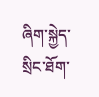ཞིག་སྐྱེད་སྲིང་ཐོག་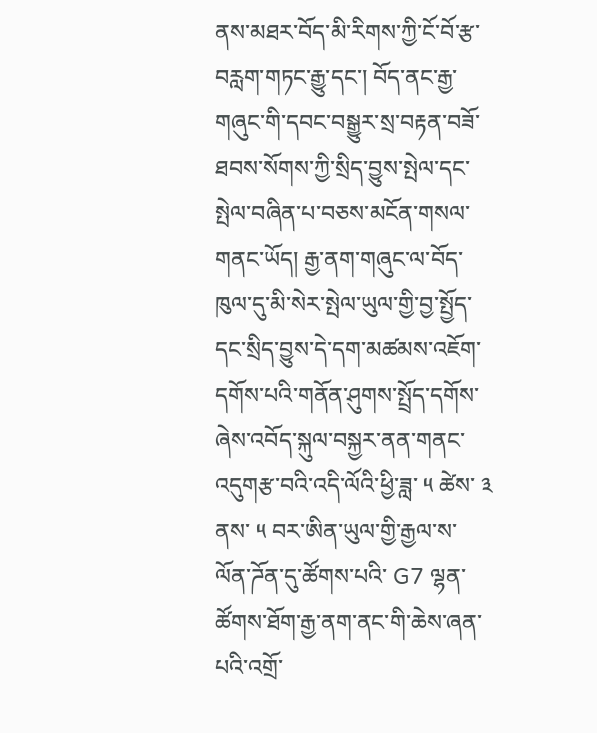ནས་མཐར་བོད་མི་རིགས་ཀྱི་ངོ་བོ་རྩ་བརླག་གཏང་རྒྱུ་དང་། བོད་ནང་རྒྱ་གཞུང་གི་དབང་བསྒྱུར་སྲ་བརྟན་བཟོ་ཐབས་སོགས་ཀྱི་སྲིད་བྱུས་སྤེལ་དང་སྤེལ་བཞིན་པ་བཅས་མངོན་གསལ་གནང་ཡོད། རྒྱ་ནག་གཞུང་ལ་བོད་ཁུལ་དུ་མི་སེར་སྤེལ་ཡུལ་གྱི་བྱ་སྤྱོད་དང་སྲིད་བྱུས་དེ་དག་མཚམས་འཇོག་དགོས་པའི་གནོན་ཤུགས་སྤྲོད་དགོས་ཞེས་འབོད་སྐུལ་བསྐྱར་ནན་གནང་འདུགརྩ་བའི་འདི་ལོའི་ཕྱི་ཟླ་ ༥ ཚེས་ ༣ ནས་ ༥ བར་ཨིན་ཡུལ་གྱི་རྒྱལ་ས་ལོན་ཌོན་དུ་ཚོགས་པའི་ G7 ལྷན་ཚོགས་ཐོག་རྒྱ་ནག་ནང་གི་ཆེས་ཞན་པའི་འགྲོ་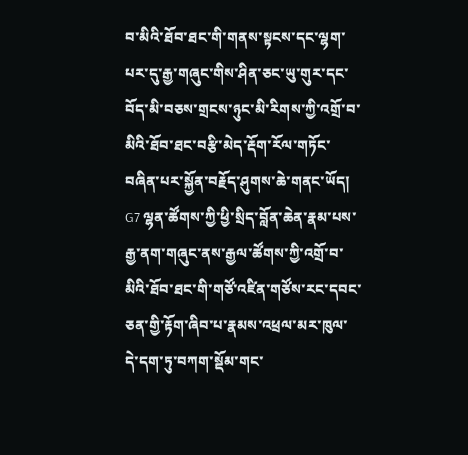བ་མིའི་ཐོབ་ཐང་གི་གནས་སྟངས་དང་ལྷག་པར་དུ་རྒྱ་གཞུང་གིས་ཤིན་ཅང་ཡུ་གུར་དང་བོད་མི་བཅས་གྲངས་ཉུང་མི་རིགས་ཀྱི་འགྲོ་བ་མིའི་ཐོབ་ཐང་བརྩི་མེད་རྡོག་རོལ་གཏོང་བཞིན་པར་སྐྱོན་བརྗོད་ཤུགས་ཆེ་གནང་ཡོད། G7 ལྷན་ཚོགས་ཀྱི་ཕྱི་སྲིད་བློན་ཆེན་རྣམ་པས་རྒྱ་ནག་གཞུང་ནས་རྒྱལ་ཚོགས་ཀྱི་འགྲོ་བ་མིའི་ཐོབ་ཐང་གི་གཙོ་འཛིན་གཙོས་རང་དབང་ཅན་གྱི་རྟོག་ཞིབ་པ་རྣམས་འཕྲལ་མར་ཁུལ་དེ་དག་ཏུ་བཀག་སྡོམ་གང་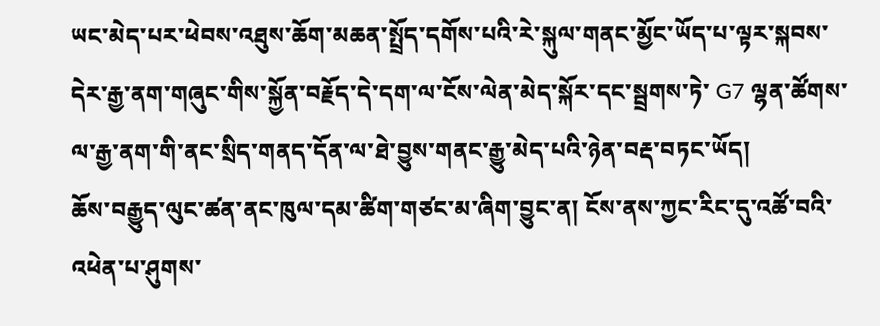ཡང་མེད་པར་ཕེབས་འཐུས་ཆོག་མཆན་སྤྲོད་དགོས་པའི་རེ་སྐུལ་གནང་མྱོང་ཡོད་པ་ལྟར་སྐབས་དེར་རྒྱ་ནག་གཞུང་གིས་སྐྱོན་བརྗོད་དེ་དག་ལ་ངོས་ལེན་མེད་སྐོར་དང་སྦྲགས་ཏེ་ G7 ལྷན་ཚོགས་ལ་རྒྱ་ནག་གི་ནང་སྲིད་གནད་དོན་ལ་ཐེ་བྱུས་གནང་རྒྱུ་མེད་པའི་ཉེན་བརྡ་བཏང་ཡོད།
ཆོས་བརྒྱུད་ལུང་ཚན་ནང་ཁུལ་དམ་ཚིག་གཙང་མ་ཞིག་བྱུང་ན། ངོས་ནས་ཀྱང་རིང་དུ་འཚོ་བའི་འཕེན་པ་ཤུགས་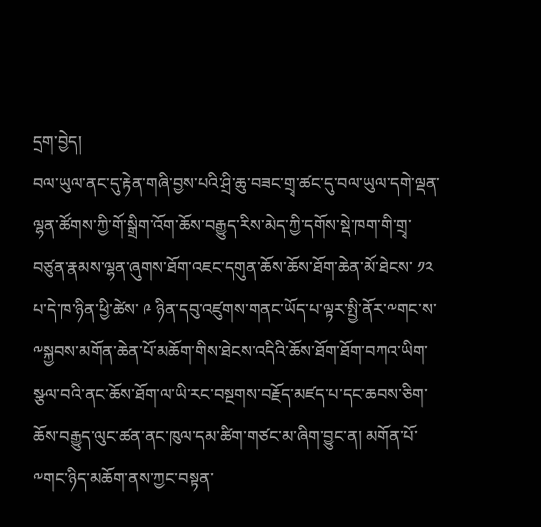དྲག་བྱེད།
བལ་ཡུལ་ནང་དུ་རྟེན་གཞི་བྱས་པའི་ཤྲི་ཆུ་བཟང་གྲྭ་ཚང་དུ་བལ་ཡུལ་དགེ་ལྡན་ལྷན་ཚོགས་ཀྱི་གོ་སྒྲིག་འོག་ཆོས་བརྒྱུད་རིས་མེད་ཀྱི་དགོས་སྡེ་ཁག་གི་གྲྭ་བཙུན་རྣམས་ལྷན་ཞུགས་ཐོག་འཇང་དགུན་ཆོས་ཆོས་ཐོག་ཆེན་མོ་ཐེངས་ ༡༢ པ་དེ་ཁ་ཉིན་ཕྱི་ཚེས་ ༩ ཉིན་དབུ་འཛུགས་གནང་ཡོད་པ་ལྟར་སྤྱི་ནོར་༸གང་ས་༸སྐྱབས་མགོན་ཆེན་པོ་མཆོག་གིས་ཐེངས་འདིའི་ཆོས་ཐོག་ཐོག་བཀའ་ཡིག་སྩལ་བའི་ནང་ཆོས་ཐོག་ལ་ཡི་རང་བསྔགས་བརྗོད་མཛད་པ་དང་ཆབས་ཅིག་ཆོས་བརྒྱུད་ལུང་ཚན་ནང་ཁུལ་དམ་ཚིག་གཙང་མ་ཞིག་བྱུང་ན། མགོན་པོ་༸གང་ཉིད་མཆོག་ནས་ཀྱང་བསྟན་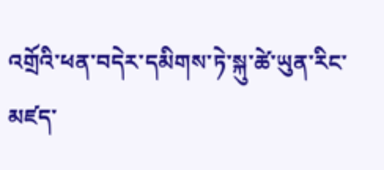འགྲོའི་ཕན་བདེར་དམིགས་ཏེ་སྐུ་ཚེ་ཡུན་རིང་མཛད་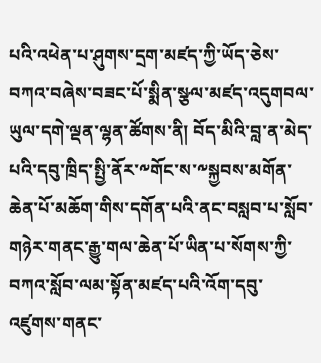པའི་འཕེན་པ་ཤུགས་དྲག་མཛད་ཀྱི་ཡོད་ཅེས་བཀའ་བཞེས་བཟང་པོ་སྨིན་སྩལ་མཛད་འདུགབལ་ཡུལ་དགེ་ལྡན་ལྷན་ཚོགས་ནི། བོད་མིའི་བླ་ན་མེད་པའི་དབུ་ཁྲིད་སྤྱི་ནོར་༸གོང་ས་༸སྐྱབས་མགོན་ཆེན་པོ་མཆོག་གིས་དགོན་པའི་ནང་བསླབ་པ་སློབ་གཉེར་གནང་རྒྱུ་གལ་ཆེན་པོ་ཡིན་པ་སོགས་ཀྱི་བཀའ་སློབ་ལམ་སྟོན་མཛད་པའི་འོག་དབུ་འཛུགས་གནང་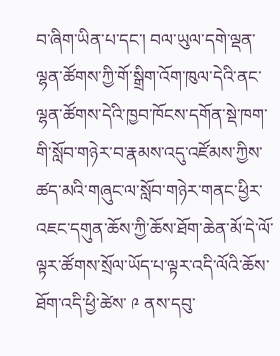བ་ཞིག་ཡིན་པ་དང་། བལ་ཡུལ་དགེ་ལྡན་ལྷན་ཚོགས་ཀྱི་གོ་སྒྲིག་འོག་ཁུལ་དེའི་ནང་ལྷན་ཚོགས་དེའི་ཁྱབ་ཁོངས་དགོན་སྡེ་ཁག་གི་སློབ་གཉེར་བ་རྣམས་འདུ་འཛོམས་ཀྱིས་ཚད་མའི་གཞུང་ལ་སློབ་གཉེར་གནང་ཕྱིར་འཇང་དགུན་ཆོས་ཀྱི་ཆོས་ཐོག་ཆེན་མོ་དེ་ལོ་ལྟར་ཚོགས་སྲོལ་ཡོད་པ་ལྟར་འདི་ལོའི་ཆོས་ཐོག་འདི་ཕྱི་ཚེས་ ༩ ནས་དབུ་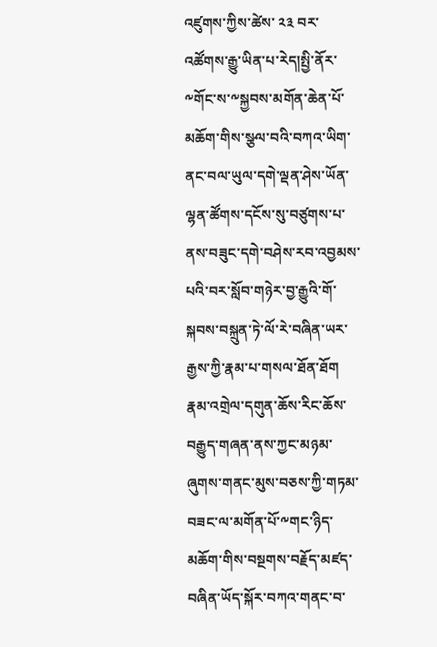འཛུགས་ཀྱིས་ཚེས་ ༢༣ བར་འཚོགས་རྒྱུ་ཡིན་པ་རེད།སྤྱི་ནོར་༸གོང་ས་༸སྐྱབས་མགོན་ཆེན་པོ་མཆོག་གིས་སྩལ་བའི་བཀའ་ཡིག་ནང་བལ་ཡུལ་དགེ་ལྡན་ཤེས་ཡོན་ལྷན་ཚོགས་དངོས་སུ་བཙུགས་པ་ནས་བཟུང་དགེ་བཤེས་རབ་འབྱམས་པའི་བར་སློབ་གཉེར་བྱ་རྒྱུའི་གོ་སྐབས་བསྐྲུན་ཏེ་ལོ་རེ་བཞིན་ཡར་རྒྱས་ཀྱི་རྣམ་པ་གསལ་ཐོན་ཐོག རྣམ་འགྲེལ་དགུན་ཆོས་རིང་ཆོས་བརྒྱུད་གཞན་ནས་ཀྱང་མཉམ་ཞུགས་གནང་མུས་བཅས་ཀྱི་གཏམ་བཟང་ལ་མགོན་པོ་༸གང་ཉིད་མཆོག་གིས་བསྔགས་བརྗོད་མཛད་བཞིན་ཡོད་སྐོར་བཀའ་གནང་བ་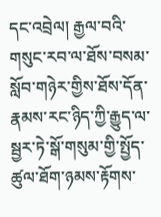དང་འབྲེལ། རྒྱལ་བའི་གསུང་རབ་ལ་ཐོས་བསམ་སློབ་གཉེར་གྱིས་ཐོས་དོན་རྣམས་རང་ཉིད་ཀྱི་རྒྱུད་ལ་སྦྱར་ཏེ་སྒོ་གསུམ་གྱི་སྤྱོད་ཚུལ་ཐོག་ཉམས་རྟོགས་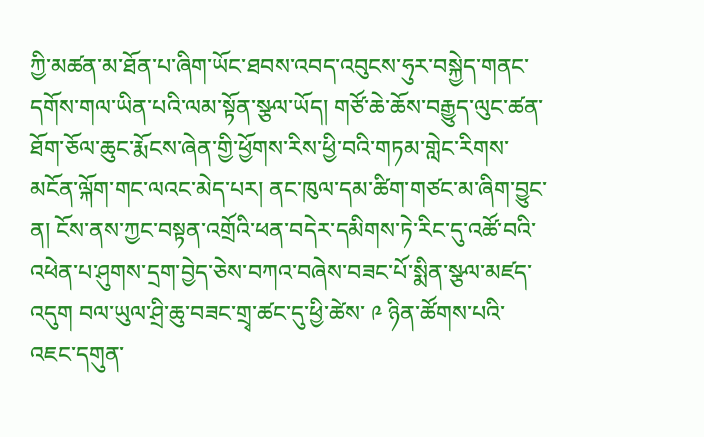ཀྱི་མཚན་མ་ཐོན་པ་ཞིག་ཡོང་ཐབས་འབད་འབུངས་ཧུར་བསྐྱེད་གནང་དགོས་གལ་ཡིན་པའི་ལམ་སྟོན་སྩལ་ཡོད། གཙོ་ཆེ་ཆོས་བརྒྱུད་ལུང་ཚན་ཐོག་ཅོལ་ཆུང་རྨོངས་ཞེན་གྱི་ཕྱོགས་རིས་ཕྱི་བའི་གཏམ་གླེང་རིགས་མངོན་ལྐོག་གང་ལའང་མེད་པར། ནང་ཁུལ་དམ་ཚིག་གཙང་མ་ཞིག་བྱུང་ན། ངོས་ནས་ཀྱང་བསྟན་འགྲོའི་ཕན་བདེར་དམིགས་ཏེ་རིང་དུ་འཚོ་བའི་འཕེན་པ་ཤུགས་དྲག་བྱེད་ཅེས་བཀའ་བཞེས་བཟང་པོ་སྨིན་སྩལ་མཛད་འདུག བལ་ཡུལ་ཤྲི་ཆུ་བཟང་གྲྭ་ཚང་དུ་ཕྱི་ཚེས་ ༩ ཉིན་ཚོགས་པའི་འཇང་དགུན་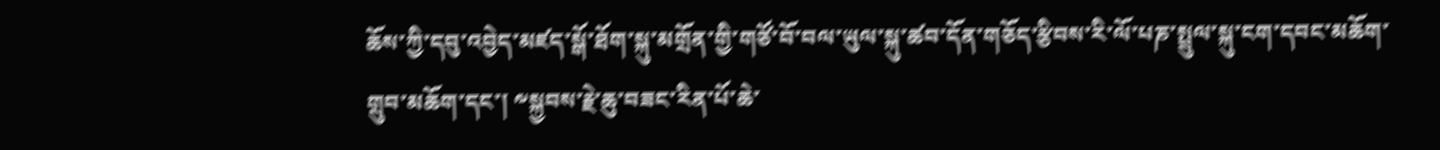ཆོས་ཀྱི་དབུ་འབྱེད་མཛད་སྒོ་ཐོག་སྐུ་མགྲོན་གྱི་གཙོ་བོ་བལ་ཡུལ་སྐུ་ཚབ་དོན་གཅོད་རྩིབས་རི་ལོ་པཎ་སྤྲུལ་སྐུ་ངག་དབང་མཆོག་གྲུབ་མཆོག་དང་། ༸སྐྱབས་རྗེ་ཆུ་བཟང་རིན་པོ་ཆེ་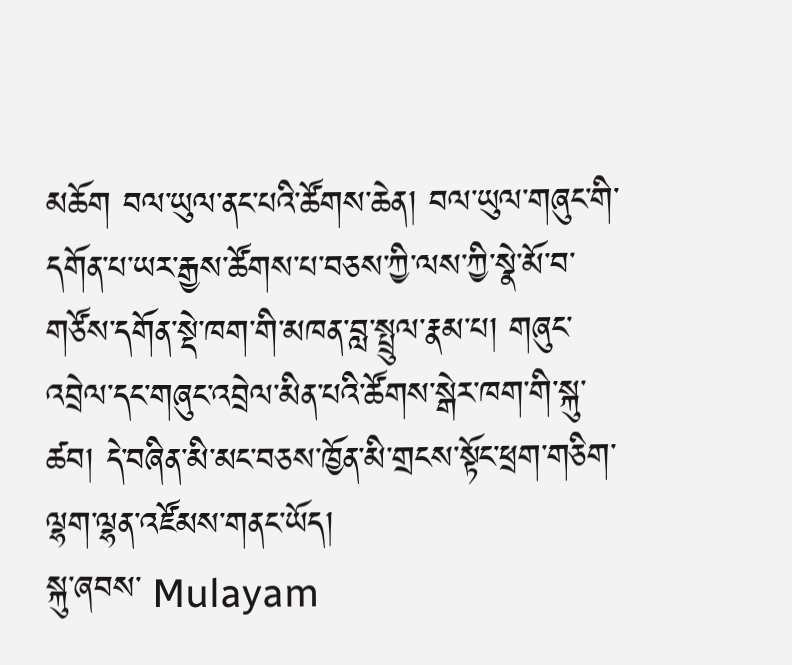མཆོག བལ་ཡུལ་ནང་པའི་ཚོགས་ཆེན། བལ་ཡུལ་གཞུང་གི་དགོན་པ་ཡར་རྒྱས་ཚོགས་པ་བཅས་ཀྱི་ལས་ཀྱི་སྣེ་མོ་བ་གཙོས་དགོན་སྡེ་ཁག་གི་མཁན་བླ་སྤྲུལ་རྣམ་པ། གཞུང་འབྲེལ་དང་གཞུང་འབྲེལ་མིན་པའི་ཚོགས་སྒེར་ཁག་གི་སྐུ་ཚབ། དེ་བཞིན་མི་མང་བཅས་ཁྱོན་མི་གྲངས་སྟོང་ཕྲག་གཅིག་ལྷག་ལྷན་འཛོམས་གནང་ཡོད།
སྐུ་ཞབས་ Mulayam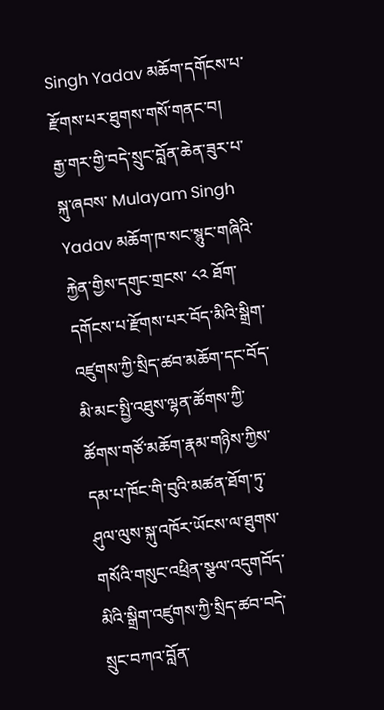Singh Yadav མཆོག་དགོངས་པ་རྫོགས་པར་ཐུགས་གསོ་གནང་བ།
རྒྱ་གར་གྱི་བདེ་སྲུང་བློན་ཆེན་ཟུར་པ་སྐུ་ཞབས་ Mulayam Singh Yadav མཆོག་ཁ་སང་སྙུང་གཞིའི་རྐྱེན་གྱིས་དགུང་གྲངས་ ༨༢ ཐོག་དགོངས་པ་རྫོགས་པར་བོད་མིའི་སྒྲིག་འཛུགས་ཀྱི་སྲིད་ཚབ་མཆོག་དང་བོད་མི་མང་སྤྱི་འཐུས་ལྷན་ཚོགས་ཀྱི་ཚོགས་གཙོ་མཆོག་རྣམ་གཉིས་ཀྱིས་དམ་པ་ཁོང་གི་བུའི་མཚན་ཐོག་ཏུ་ཤུལ་ལུས་སྐུ་འཁོར་ཡོངས་ལ་ཐུགས་གསོའི་གསུང་འཕྲིན་སྩལ་འདུགབོད་མིའི་སྒྲིག་འཛུགས་ཀྱི་སྲིད་ཚབ་བདེ་སྲུང་བཀའ་བློན་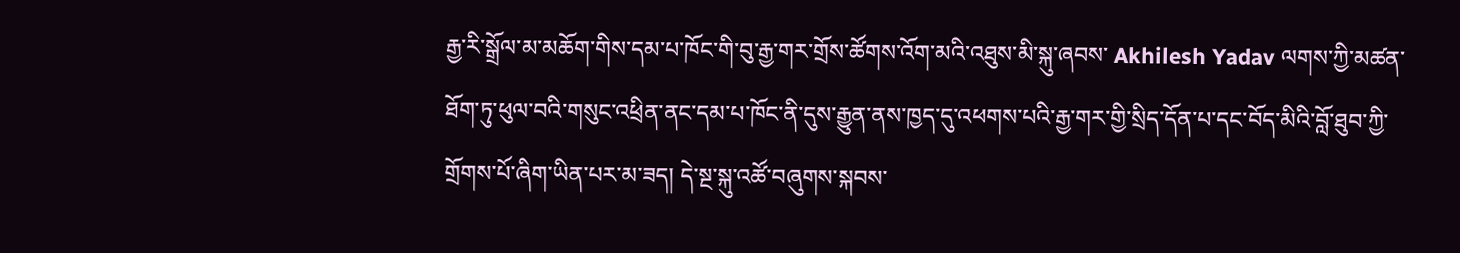རྒྱ་རི་སྒྲོལ་མ་མཆོག་གིས་དམ་པ་ཁོང་གི་བུ་རྒྱ་གར་གྲོས་ཚོགས་འོག་མའི་འཐུས་མི་སྐུ་ཞབས་ Akhilesh Yadav ལགས་ཀྱི་མཚན་ཐོག་ཏུ་ཕུལ་བའི་གསུང་འཕྲིན་ནང་དམ་པ་ཁོང་ནི་དུས་རྒྱུན་ནས་ཁྱད་དུ་འཕགས་པའི་རྒྱ་གར་གྱི་སྲིད་དོན་པ་དང་བོད་མིའི་བློ་ཐུབ་ཀྱི་གྲོགས་པོ་ཞིག་ཡིན་པར་མ་ཟད། དེ་སྔ་སྐུ་འཚོ་བཞུགས་སྐབས་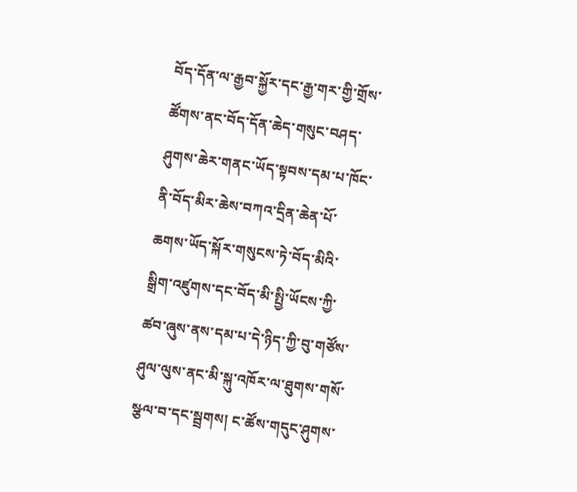བོད་དོན་ལ་རྒྱབ་སྐྱོར་དང་རྒྱ་གར་གྱི་གྲོས་ཚོགས་ནང་བོད་དོན་ཆེད་གསུང་བཤད་ཤུགས་ཆེར་གནང་ཡོད་སྟབས་དམ་པ་ཁོང་ནི་བོད་མིར་ཆེས་བཀའ་དྲིན་ཆེན་པོ་ཆགས་ཡོད་སྐོར་གསུངས་ཏེ་བོད་མིའི་སྒྲིག་འཛུགས་དང་བོད་མི་སྤྱི་ཡོངས་ཀྱི་ཚབ་ཞུས་ནས་དམ་པ་དེ་ཉིད་ཀྱི་བུ་གཙོས་ཤུལ་ལུས་ནང་མི་སྐུ་འཁོར་ལ་ཐུགས་གསོ་སྩལ་བ་དང་སྦྲགས། ང་ཚོས་གདུང་ཤུགས་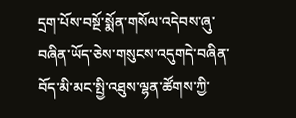དྲག་པོས་བསྔོ་སྨོན་གསོལ་འདེབས་ཞུ་བཞིན་ཡོད་ཅེས་གསུངས་འདུགདེ་བཞིན་བོད་མི་མང་སྤྱི་འཐུས་ལྷན་ཚོགས་ཀྱི་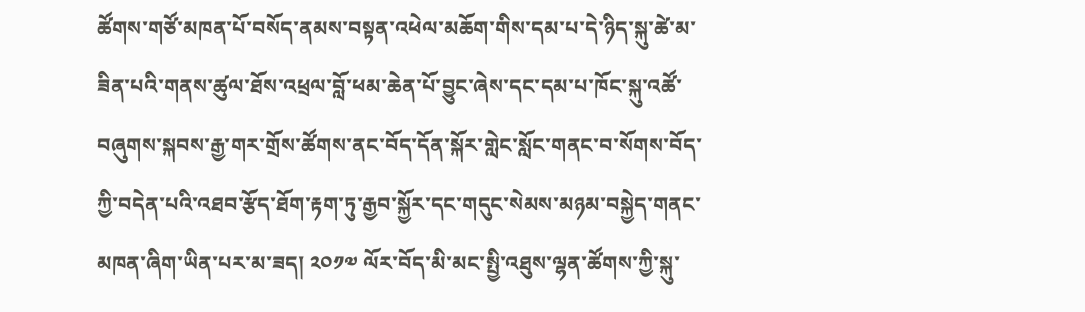ཚོགས་གཙོ་མཁན་པོ་བསོད་ནམས་བསྟན་འཕེལ་མཆོག་གིས་དམ་པ་དེ་ཉིད་སྐུ་ཚེ་མ་ཟིན་པའི་གནས་ཚུལ་ཐོས་འཕྲལ་བློ་ཕམ་ཆེན་པོ་བྱུང་ཞེས་དང་དམ་པ་ཁོང་སྐུ་འཚོ་བཞུགས་སྐབས་རྒྱ་གར་གྲོས་ཚོགས་ནང་བོད་དོན་སྐོར་གླེང་སློང་གནང་བ་སོགས་བོད་ཀྱི་བདེན་པའི་འཐབ་རྩོད་ཐོག་རྟག་ཏུ་རྒྱབ་སྐྱོར་དང་གདུང་སེམས་མཉམ་བསྐྱེད་གནང་མཁན་ཞིག་ཡིན་པར་མ་ཟད། ༢༠༡༧ ལོར་བོད་མི་མང་སྤྱི་འཐུས་ལྷན་ཚོགས་ཀྱི་སྐུ་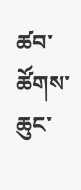ཚབ་ཚོགས་ཆུང་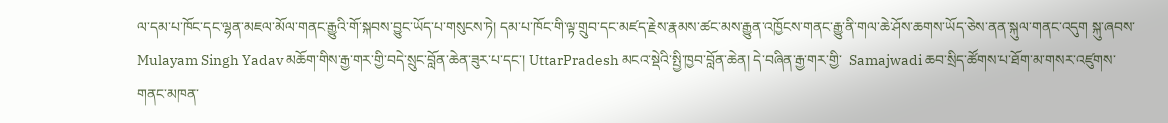ལ་དམ་པ་ཁོང་དང་ལྷན་མཇལ་མོལ་གནང་རྒྱུའི་གོ་སྐབས་བྱུང་ཡོད་པ་གསུངས་ཏེ། དམ་པ་ཁོང་གི་ལྟ་གྲུབ་དང་མཛད་རྗེས་རྣམས་ཚང་མས་རྒྱུན་འཁྱོངས་གནང་རྒྱུ་ནི་གལ་ཆེ་ཤོས་ཆགས་ཡོད་ཅེས་ནན་སྐུལ་གནང་འདུག སྐུ་ཞབས་ Mulayam Singh Yadav མཆོག་གིས་རྒྱ་གར་གྱི་བདེ་སྲུང་བློན་ཆེན་ཟུར་པ་དང་། UttarPradesh མངའ་སྡེའི་སྤྱི་ཁྱབ་བློན་ཆེན། དེ་བཞིན་རྒྱ་གར་གྱི་  Samajwadi ཆབ་སྲིད་ཚོགས་པ་ཐོག་མ་གསར་འཛུགས་གནང་མཁན་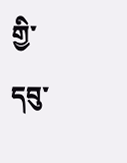གྱི་དབུ་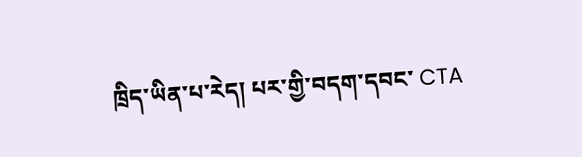ཁྲིད་ཡིན་པ་རེད། པར་གྱི་བདག་དབང་ CTA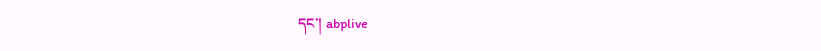དང་། abplive